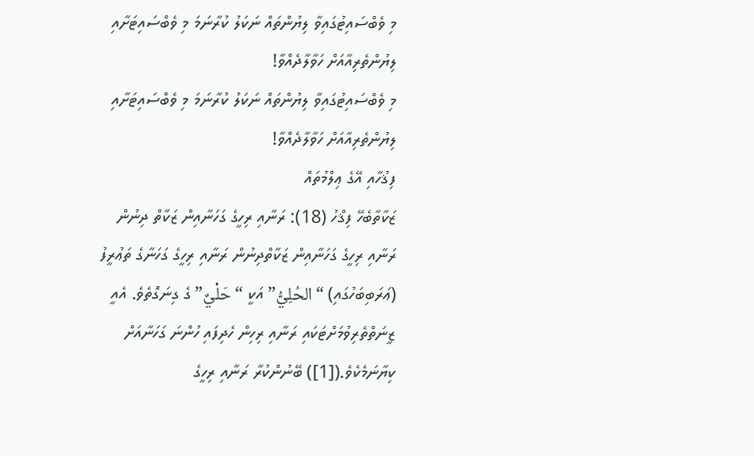މި ވެބްސައިޓުގައިވާ ލިޔުންތައް ނަކަލު ކުރާނަމަ މި ވެބްސައިޓަށާއި ލިޔުންތެރިއާއަށް ހަވާލާދެއްވާ!
މި ވެބްސައިޓުގައިވާ ލިޔުންތައް ނަކަލު ކުރާނަމަ މި ވެބްސައިޓަށާއި ލިޔުންތެރިއާއަށް ހަވާލާދެއްވާ!
ފިޤުހާއި އޭގެ ޢިލްމުތައް
ޒަކާތާބެހޭ ފިޤްހު (18): ރަނާއި ރިހީގެ ގަހަނާއިން ޒަކާތް ދިނުން
ރަނާއި ރިހީގެ ގަހަނާއިން ޒަކާތްދިނުން ރަނާއި ރިހީގެ ގަހަނާގެ ތަޢުރީފު (ޢަރަބިބަހުގައި) “الحُلِيُّ” އަކީ “حَلْيٌ” ގެ ގިނަގޮތެވެ. އެއީ ޒީނަތްތެރިވުމަށްޓަކައި ރަނާއި ރިހިން ހެދިފައި ހުންނަ ގަހަނާއަށް ކިޔާނަމެކެވެ.([1]) ބޭނުންކުރާ ރަނާއި ރިހީގެ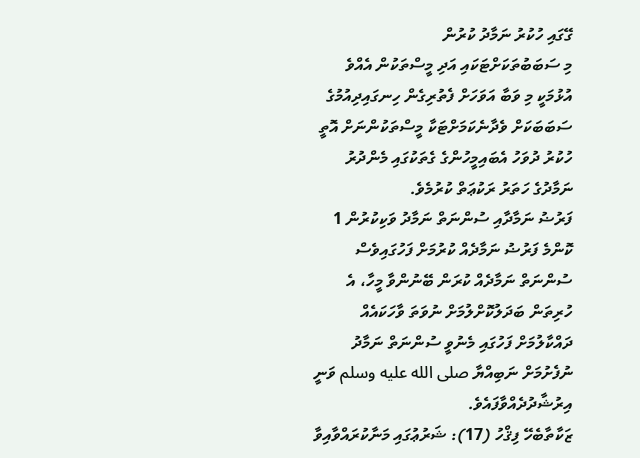ގޭގައި ހުކުރު ނަމާދު ކުރުން
މި ސަބަބުތަކަށްޓަކައި އަދި މީސްތަކުން އެއްވެ އުޅުމަކީ މި ވަބާ އަވަހަށް ފެތުރިގެން ހިނގައިދިއުމުގެ ސަބަބަކަށް ވެދާނެކަމަށްޓަކާ މީސްތަކުންނަށް އޮތީ ހުކުރު ދުވަހު އެބައިމީހުންގެ ގެތަކުގައި މެންދުރު ނަމާދުގެ ހަތަރު ރަކުޢަތް ކުރުމެވެ.
ފަރުޟު ނަމާދާއި ސުންނަތް ނަމާދު ވަކިކުރުން 1
ކޮންމެ ފަރުޟު ނަމާދެއް ކުރުމަށް ފަހުގައިވެސް ސުންނަތް ނަމާދެއް ކުރަން ބޭނުންވާ މީހާ، އެ ހުރިތަން ބަދަލުކޮށްލުމަށް ނުވަތަ ވާހަކައެއް ދައްކާލުމަށް ފަހުގައި މެނުވީ ސުންނަތް ނަމާދު ނުފެށުމަށް ނަބިއްޔާ صلى الله عليه وسلم ވަނީ އިރުޝާދުދެއްވާފައެވެ.
ޒަކާތާބެހޭ ފިޤްހު (17): ޝަރުޢުގައި މަނާކުރައްވާއިވާ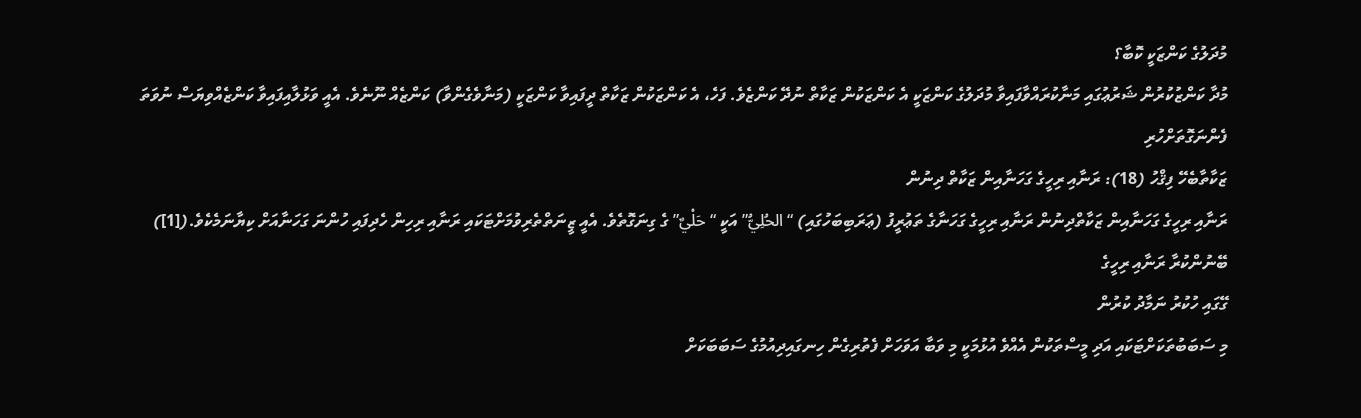މުދަލުގެ ކަންޒަކީ ކޮބާ؟
މުދާ ކަންޒުކުރުން ޝަރުޢުގައި މަނާކުރައްވާފައިވާ މުދަލުގެ ކަންޒަކީ އެ ކަންޒަކުން ޒަކާތް ނުދޭ ކަންޒެވެ. ފަހެ، އެ ކަންޒަކުން ޒަކާތް ދީފައިވާ ކަންޒަކީ (މަނާވެގެންވާ) ކަންޒެއް ނޫނެވެ. އެއީ ވަޅުލާއިފައިވާ ކަންޒެއްވިޔަސް ނުވަތަ ފެންނަގޮތަށްހުރި
ޒަކާތާބެހޭ ފިޤްހު (18): ރަނާއި ރިހީގެ ގަހަނާއިން ޒަކާތް ދިނުން
ރަނާއި ރިހީގެ ގަހަނާއިން ޒަކާތްދިނުން ރަނާއި ރިހީގެ ގަހަނާގެ ތަޢުރީފު (ޢަރަބިބަހުގައި) “الحُلِيُّ” އަކީ “حَلْيٌ” ގެ ގިނަގޮތެވެ. އެއީ ޒީނަތްތެރިވުމަށްޓަކައި ރަނާއި ރިހިން ހެދިފައި ހުންނަ ގަހަނާއަށް ކިޔާނަމެކެވެ.([1]) ބޭނުންކުރާ ރަނާއި ރިހީގެ
ގޭގައި ހުކުރު ނަމާދު ކުރުން
މި ސަބަބުތަކަށްޓަކައި އަދި މީސްތަކުން އެއްވެ އުޅުމަކީ މި ވަބާ އަވަހަށް ފެތުރިގެން ހިނގައިދިއުމުގެ ސަބަބަކަށް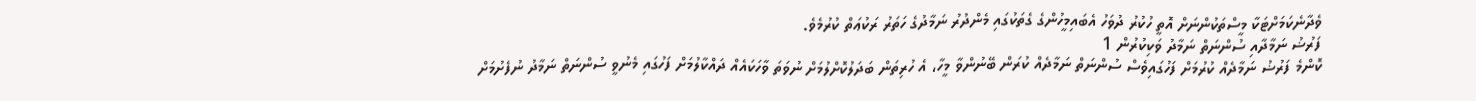ވެދާނެކަމަށްޓަކާ މީސްތަކުންނަށް އޮތީ ހުކުރު ދުވަހު އެބައިމީހުންގެ ގެތަކުގައި މެންދުރު ނަމާދުގެ ހަތަރު ރަކުޢަތް ކުރުމެވެ.
ފަރުޟު ނަމާދާއި ސުންނަތް ނަމާދު ވަކިކުރުން 1
ކޮންމެ ފަރުޟު ނަމާދެއް ކުރުމަށް ފަހުގައިވެސް ސުންނަތް ނަމާދެއް ކުރަން ބޭނުންވާ މީހާ، އެ ހުރިތަން ބަދަލުކޮށްލުމަށް ނުވަތަ ވާހަކައެއް ދައްކާލުމަށް ފަހުގައި މެނުވީ ސުންނަތް ނަމާދު ނުފެށުމަށް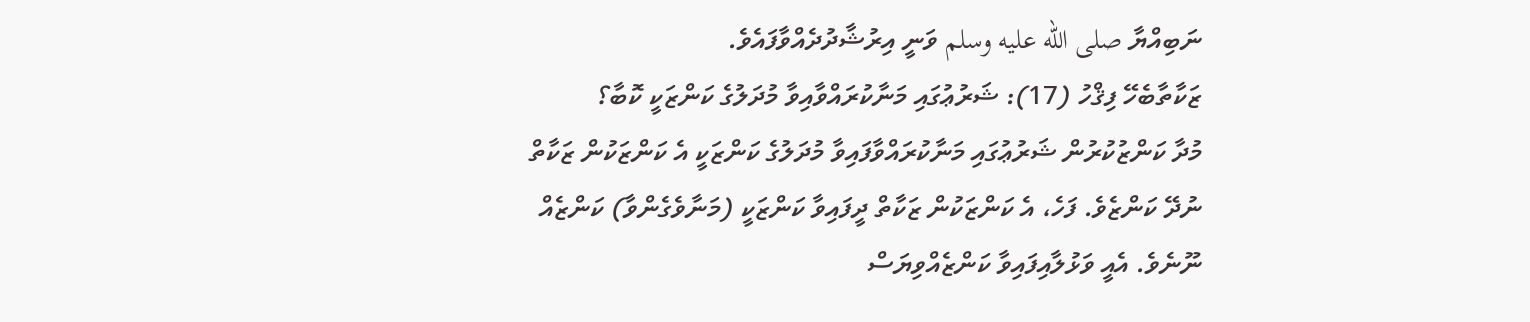ނަބިއްޔާ صلى الله عليه وسلم ވަނީ އިރުޝާދުދެއްވާފައެވެ.
ޒަކާތާބެހޭ ފިޤްހު (17): ޝަރުޢުގައި މަނާކުރައްވާއިވާ މުދަލުގެ ކަންޒަކީ ކޮބާ؟
މުދާ ކަންޒުކުރުން ޝަރުޢުގައި މަނާކުރައްވާފައިވާ މުދަލުގެ ކަންޒަކީ އެ ކަންޒަކުން ޒަކާތް ނުދޭ ކަންޒެވެ. ފަހެ، އެ ކަންޒަކުން ޒަކާތް ދީފައިވާ ކަންޒަކީ (މަނާވެގެންވާ) ކަންޒެއް ނޫނެވެ. އެއީ ވަޅުލާއިފައިވާ ކަންޒެއްވިޔަސް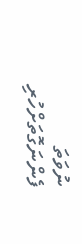ނުވަތަ ފެންނަގޮތަށްހުރި